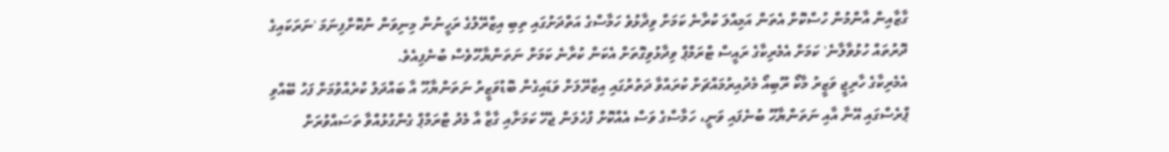ގާޒާއިން އާންމުން ހުސްކޮށް އެތަން އަމިއްލަ ކުރާނެ ކަމަށް ވިދާޅުވެ ހަމާސްގެ އަތްދަށުގައި ތިބި އިޒްރޭލުގެ ރަހީނުން މިނިވަން ނުކޮށްފިނަމަ 'ނަރަކައިގެ ދޮރުތައް ހުޅުވާލާނެ' ކަމަށް އެމެރިކާގެ ރައީސް ޓްރަމްޕް ވިދާޅުވިގޮތަށް އެކަން ކުރާނެ ކަމަށް ނަތަންޔާހޫވެސް ބުނެފިއެވެ.
އެމެރިކާގެ ހާރިޖީ ވަޒީރު މާކޯ ރޫބިއޯ މެދުއިރުމައްޗަށް ކުރައްވާ ދަތުރުގައި އިޒްރޭލަށް ވަޑައިގެން ބޮޑުވަޒީރު ނަތަންޔާހޫ އާ ބައްދަލު ކުރެއްވުމަށް ފަހު ބޭއްވި ޕްރެސްގައި އޭނާ އާއި ނަތަންޔާހޫ ބުނެފައި ވަނީ، ހަމާސްގެ ވަސް އެއްކޮށް ފުހެލަން ޖެހޭ ކަމަށާއި ގާޒާ އާ މެދު ޓްރަމްޕް ގެންގުޅުއްވާ ތަސައްވުރަށް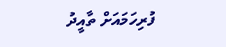ފުރިހަމައަށް ތާއީދު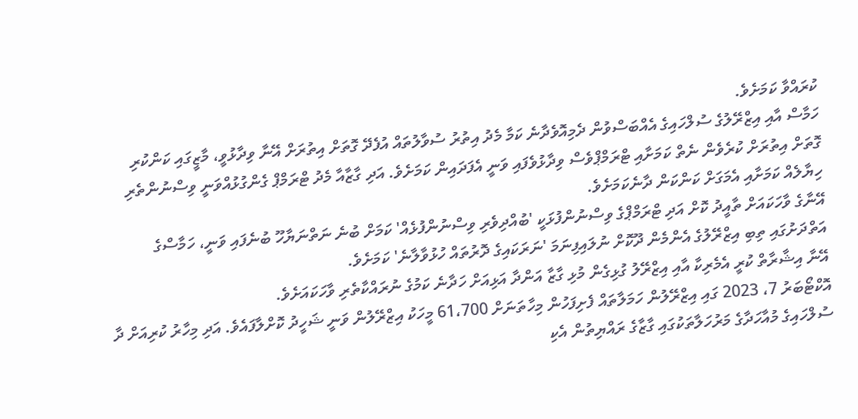ކުރައްވާ ކަމަށެވެ.
ހަމާސް އާއި އިޒްރޭލުގެ ސުލްހައިގެ އެއްބަސްވުން ދެމިއޮވެދާނެ ކަމާ މެދު އިތުރު ސުވާލުތައް އުފެދޭ ގޮތަށް އިތުރަށް އޭނާ ވިދާޅުވީ، މާޒީގައި ކަންކުރި ގޮތަށް އިތުރަށް ކުރެވެން ނެތް ކަމަށާއި ޓްރަމްޕްވެސް ވިދާޅުވެފައި ވަނީ އެފަދައިން ކަމަށެވެ. އަދި ގާޒާއާ މެދު ޓްރަމްޕް ގެންގުޅުއްވަނީ ވިސްނުންތެރި ހިޔާލެއް ކަމަށާއި އެމަގަށް ކަންކަން ދާނެކަމަށެވެ.
އޭނާގެ ވާހަކައަށް ތާއީދު ކޮށް އަދި ޓްރަމްޕްގެ ވިސްނުންފުޅަކީ 'ބުއްދިވެރި ވިސްނުންފުޅެއް' ކަމަށް ބުނެ ނަތްނަޔާހޫ ބުނެފައި ވަނީ، ހަމާސްގެ އަތްދަށުގައި ތިބި އިޒްރޭލުގެ އެންމެން ދޫކޮށް ނުލައިފިނަމަ 'ނަރަކައިގެ ދޮރުތައް ހުޅުވާލާނެ' ކަމަށެވެ.
އޭނާ އިޝާރާތް ކުރީ އެމެރިކާ އާއި އިޒްރޭލު ގުޅިގެން މުޅި ގާޒާ އަންދާ އަޅިއަށް ހަދާނެ ކަމުގެ ނުރައްކާތެރި ވާހަކައަށެވެ.
އޮކްޓޯބަރު 7، 2023 ގައި އިޒްރޭލުން ހަމަލާތައް ފެށިފަހުން މިހާތަނަށް 61،700 މީހަކު އިޒްރޭލުން ވަނީ ޝަހީދު ކޮށްލާފައެވެ. އަދި މިހާރު ކުރިއަށް ދާ ސުލްހައިގެ މުއާހަދާގެ މަރުހަލާތަކުގައި ގާޒާގެ ރައްޔިތުން އެކި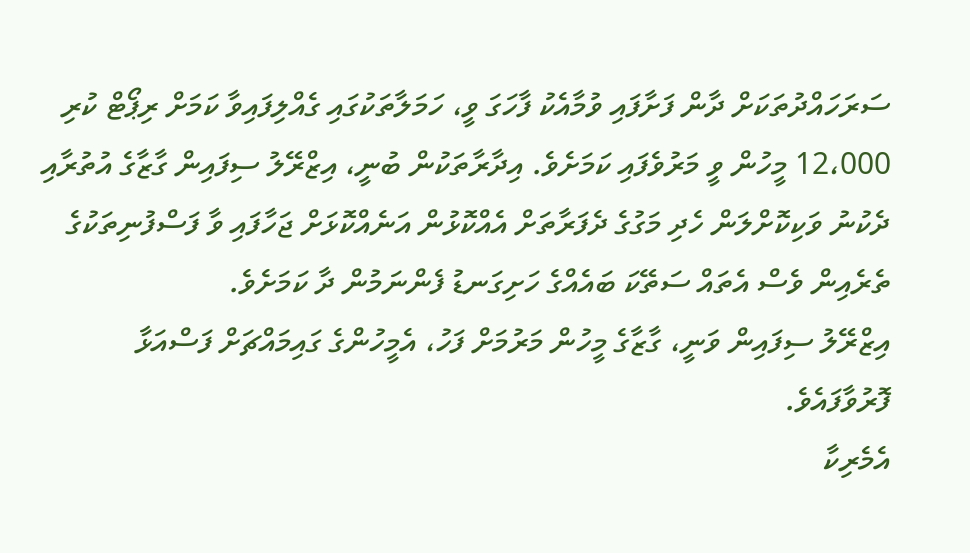ސަރަހައްދުތަކަށް ދާން ފަށާފައި ވުމާއެކު ފާހަގަ ވީ، ހަމަލާތަކުގައި ގެއްލިފައިވާ ކަމަށް ރިޕޯޓް ކުރި 12،000 މީހުން ވީ މަރުވެފައި ކަމަށެވެ. އިދާރާތަކުން ބުނީ، އިޒްރޭލު ސިފައިން ގާޒާގެ އުތުރާއި ދެކުނު ވަކިކޮށްލަން ހެދި މަގުގެ ދެފަރާތަށް އެއްކޮޅުން އަނެއްކޮޅަށް ޖަހާފައި ވާ ފަސްފުނިތަކުގެ ތެރެއިން ވެސް އެތައް ސަތޭކަ ބައެއްގެ ހަށިގަނޑު ފެންނަމުން ދާ ކަމަށެވެ.
އިޒްރޭލު ސިފައިން ވަނީ، ގާޒާގެ މީހުން މަރުމަށް ފަހު، އެމީހުންގެ ގައިމައްޗަށް ފަސްއަޅާ ފޮރުވާފައެވެ.
އެމެރިކާ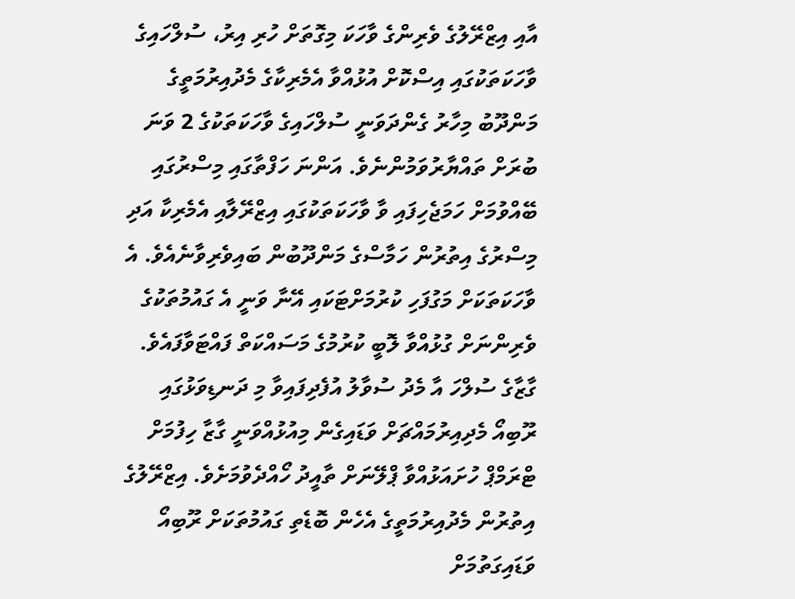އާއި އިޒްރޭލުގެ ވެރިންގެ ވާހަކަ މިގޮތަށް ހުރި އިރު، ސުލްހައިގެ ވާހަކަތަކުގައި އިސްކޮށް އުޅުއްވާ އެމެރިކާގެ މެދުއިރުމަތީގެ މަންދޫބު މިހާރު ގެންދަވަނީ ސުލްހައިގެ ވާހަކަތަކުގެ 2 ވަނަ ބުރަށް ތައްޔާރުވަމުންނެވެ. އަންނަ ހަފްތާގައި މިސްރުގައި ބޭއްވުމަށް ހަމަޖެހިފައި ވާ ވާހަކަތަކުގައި އިޒްރޭލާއި އެމެރިކާ އަދި މިސްރުގެ އިތުރުން ހަމާސްގެ މަންދޫބުން ބައިވެރިވާނެއެވެ. އެ ވާހަކަތަކަށް މަގުފަހި ކުރުމަށްޓަކައި އޭނާ ވަނީ އެ ގައުމުތަކުގެ ވެރިންނަށް ގުޅުއްވާ ލޮބީ ކުރުމުގެ މަސައްކަތް ފައްޓަވާފައެވެ.
ގާޒާގެ ސުލްހަ އާ މެދު ސުވާލު އުފެދިފައިވާ މި ދަނޑިވަޅުގައި ރޫބިއޯ މެދިއިރުމައްޗަށް ވަޑައިގެން މިއުޅުއްވަނީ ގާޒާ ހިފުމަށް ޓްރަމްޕް ހުށައަޅުއްވާ ޕްލޭނަށް ތާއީދު ހޯއްދެވުމަށެވެ. އިޒްރޭލުގެ އިތުރުން މެދުއިރުމަތީގެ އެހެން ބޮޑެތި ގައުމުތަކަށް ރޫބިއޯ ވަޑައިގަތުމަށް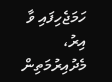ހަމަޖެހިފައި ވާ އިރު، މެދުއިރުމަތިން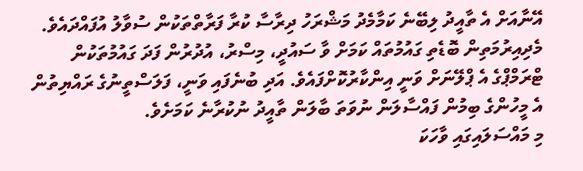އޭނާއަށް އެ ތާއީދު ލިބޭނެ ކަމާމެދު މަޝްރަހު ދިރާސާ ކުރާ ފަރާތްތަކުން ސުވާލު އުފައްދައެވެ. މެދިއިރުމަތިން ބޮޑެތި ގައުމުތައް ކަމަށް ވާ ސައުދީ، މިސްރު، އުދުރުން ފަދަ ގައުމުތަކުން ޓްރަމްޕްގެ އެ ޕްލޭނަށް ވަނީ އިންކާރުކޮށްފައެވެ. އަދި ބުނެފައި ވަނީ، ފަލަސްތީނުގެ ރައްޔިތުން އެ މީހުންގެ ބިމުން ފައްސާލަން ނުވަތަ ބާލަން ތާއީދު ނުކުރާނެ ކަމަށެވެ.
މި މައްސަލައިގައި ވާހަކަ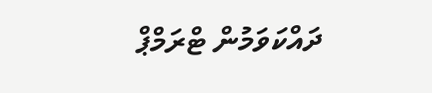ދައްކަވަމުން ޓްރަމްޕް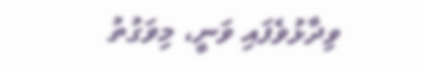ވިދާޅުވެފައި ވަނީ، މިވަގުތު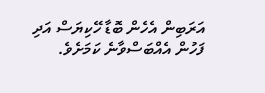އަރަބިން އެހެން ބޮޑާ ހޭކިޔަސް އަދި ފަހުން އެއްބަސްވާނެ ކަމަށެވެ.